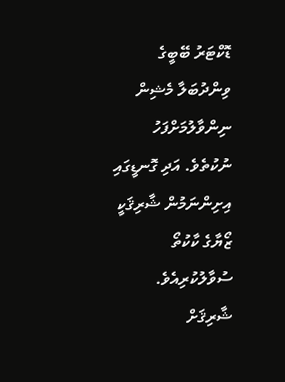ޑޮކްޓަރު ބޭބީގެ ވިންދުބަލާ މެޝިން ނިންވާލުމަށްފަހު ނުކުތެވެ. އަދި ގޮނޑީގައި އިށިންނަމުން ޝާރިޤަކީ ޒޯޔާގެ ކާކުތޯ ސުވާލުކުރިއެވެ. ޝާރިޤަށް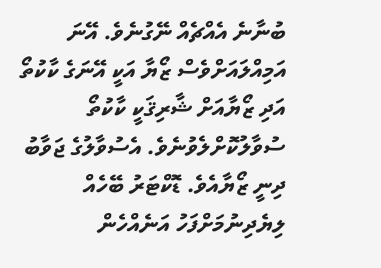ބުނާނެ އެއްޗެއް ނޭގުނެވެ. އޭނަ އަމިއްލައަށްވެސް ޒޯޔާ އަކީ އޭނަގެ ކާކުތޯ އަދި ޒޯޔާއަށް ޝާރިޤަކީ ކާކުތޯ ސުވާލުކޮށްލެވުނެވެ. އެސުވާލުގެ ޖަވާބު ދިނީ ޒޯޔާއެވެ. ޑޮކްޓަރު ބޭހެއް ލިޔެދިނުމަށްފަހު އަނެއްހެން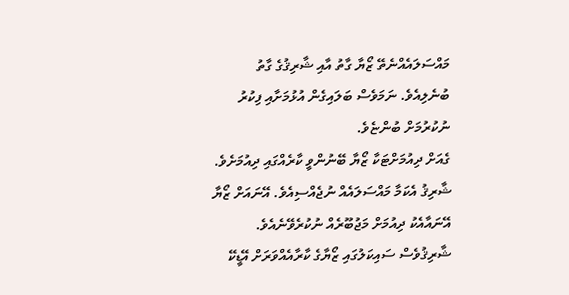މައްސަލައެއްނެތޭ ޒޯޔާ ގާތު އާއި ޝާރިޤުގެ ގާތު ބުނެލިއެވެ. ނަމަވެސް ބަލައިގެން އުޅުމަށާއި ފިކުރު ނުކުރުމަށް ބުންޏެވެ.
ގެއަށް ދިއުމަށްޓަކާ ޒޯޔާ ބޭނުންވީ ކާރެއްގައި ދިއުމަށެވެ. ޝާރިޤު އެކަމާ މައްސަލައެއް ނުޖެއްސިއެވެ. އޭނައަށް ޒޯޔާ އޭނައާއެކު ދިއުމަށް މަޖުބޫރެއް ނުކުރެވޭނެއެވެ. ޝާރިޤުވެސް ސައިކަލުގައި ޒޯޔާގެ ކާރާއެއްވަރަށް އޭޑީކޭ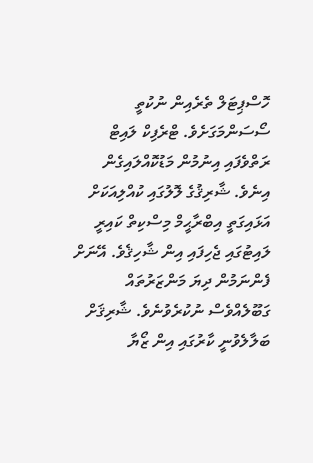ހޮސްޕިޓަލް ތެރެއިން ނުކުތީ ސޯސަންމަގަށެވެ. ޓްރެފިކް ލައިޓް ރަތްވެފައި އިނުމުން މަޑުކޮއްލައިގެން އިނެވެ. ޝާރިޤުގެ ލޮލުގައި ކުއްލިއަކަށް އަޅައިގަތީ އިބްރާޙީމް މިސްކިތް ކައިރީ ލައިޓުގައި ޖެހިފައި އިން ޝާހިޤެވެ. އޭނަށް ފެންނަމުން ދިޔަ މަންޒަރުތައް ގަބޫލެއްވެސް ނުކުރެވުނެވެ. ޝާރިޤަށް ބަލާލެވުނީ ކާރުގައި އިން ޒޯޔާ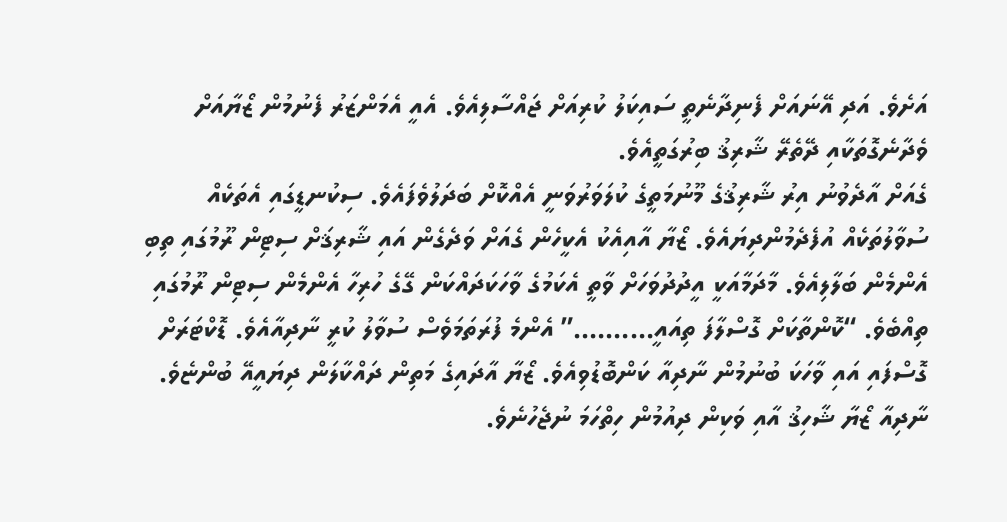އަށެވެ. އަދި އޭނައަށް ފެނިދާނެތީ ސައިކަލު ކުރިއަށް ޖައްސާލިއެވެ. އެއީ އެމަންޒަރު ފެނުމުން ޒޯޔާއަށް ވެދާނެގޮތަކާއި ދޭތެރޭ ޝާރިޤު ބިރުގަތީއެވެ.
ގެއަށް އާދެވުނު އިރު ޝާރިޤުގެ މޫނުމަތީގެ ކުލަވަރުވަނީ އެއްކޮށް ބަދަލުވެފައެވެ. ސިކުނޑީގައި އެތަކެއް ސުވާލުތަކެއް އުފެދެމުންދިޔައެވެ. ޒޯޔާ އާއިއެކު އެކީހެން ގެއަށް ވަދެގެން އައި ޝާރިޤަށް ސިޓިން ރޫމުގައި ތިބި އެންމެން ބަލާލިއެވެ. މާދަމާއަކީ އީދުދުވަހަށް ވާތީ އެކަމުގެ ވާހަކަދައްކަން ގޭގެ ހުރިހާ އެންމެން ސިޓިން ރޫމުގައި ތިއްބެވެ. “ކޮންތާކަށް ގޮސްލާފަ ތިއައީ……….” އެންމެ ފުރަތަމަވެސް ސުވާލު ކުރީ ނާދިއާއެވެ. ޑޮކްޓަރަށް ގޮސްފައި އައި ވާހަކަ ބުނުމުން ނާދިއާ ކަންބޮޑުވިއެވެ. ޒޯޔާ އާދައިގެ މަތިން ދައްކާލަން ދިޔައީއޭ ބުންޏެވެ. ނާދިއާ ޒޯޔާ ޝާހިޤު އާއި ވަކިން ދިއުމުން ހިތްހަމަ ނުޖެހުނެވެ.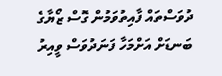ދުވަސްތައް ފާއިތުވަމުން ގޮސް ޒޯޔާގެ ބަނޑަށް އަށްމަހާ ފަނަދުވަސް ވީއިރު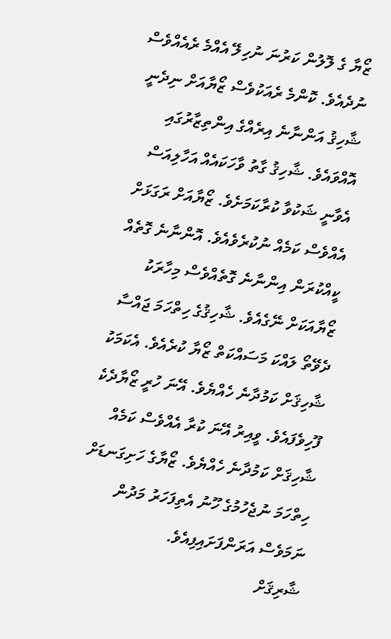ޒޯޔާ ގެ ލޮލުން ކަރުނަ ނުހިލޭ އެއްމެ ރެއެއްވެސް ނުދެއެވެ. ކޮންމެ ރެއަކުވެސް ޒޯޔާއަށް ނިދެނީ ޝާހިޤު އަންނާނެ އިރެއްގެ އިންތިޒާރުގައި އޮއްވައެވެ. ޝާހިޤު ގާތު ވާހަކައެއް އަހާލިއަސް އެވާނީ ޝަކުވާ ކުރާކަމަށެވެ. ޒޯޔާއަށް ރަގަޅަށް އެއްވެސް ކަމެއް ނުކުރެވެއެވެ. އޮންނާނެ ގޮތެއް ކީއްކުރަން އިންނާނެ ގޮތެއްވެސް މިހާރަކު ޒޯޔާއަކަށް ނޭގެއެވެ. ޝާހިޤުގެ ހިތްހަމަ ޖައްސާ ދެވޭތޯ ލައްކަ މަސައްކަތް ޒޯޔާ ކުރެއެވެ. އެކަމަކު ޝާހިޤަށް ކަމުދާނެ ހެއްޔެވެ. އޭނަ ހުރީ ޒޯޔާދެކެ ފޫހިވެފައެވެ. ވީއިރު އޭނަ ކުރާ އެއްވެސް ކަމެއް ޝާހިޤަށް ކަމުދާނެ ހެއްޔެވެ. ޒޯޔާގެ ހަށިގަނޑަށް ހިތްހަމަ ނުޖެހުމުގެ ހޫނު އެތިފަހަރު މަދުން ނަމަވެސް އަރަންފަށައިފިއެވެ.
ޝާރިޤަށް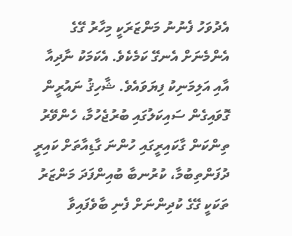އެދުވަހު ފެނުނު މަންޒަރަކީ މިހާރު ގޭގެ އެންމެނަށް އެނގޭ ކަމެކެވެ. އެކަމަކު ނާދިއާ އާއި އަލިމަނިކު ފިޔަވައެވެ. ޝާހިޤު ނައުރީން ގޮވައިގެން ސައިކަލުގައި ބުރުޖެހުމާ، ހެންވޭރު ތިންކަން ގާކައިރީގައި ހުންނަ ގާޑިއާތަށް ކައިރީ ދުފަންތިބުމާ، ކުރުނބާ ބުއިންފަދަ މަންޒަރު ތަކަކީ ގޭގެ ކުދިންނަށް ފެނި ބާވެފައިވާ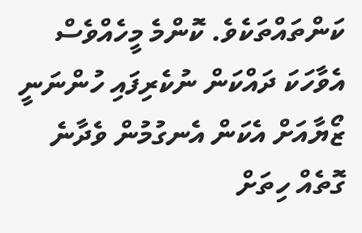ކަންތައްތަކެވެ. ކޮންމެ މީހެއްވެސް އެވާހަކަ ދައްކަން ނުކެރިފައި ހުންނަނީ ޒޯޔާއަށް އެކަން އެނގުމުން ވެދާނެ ގޮތެއް ހިތަށް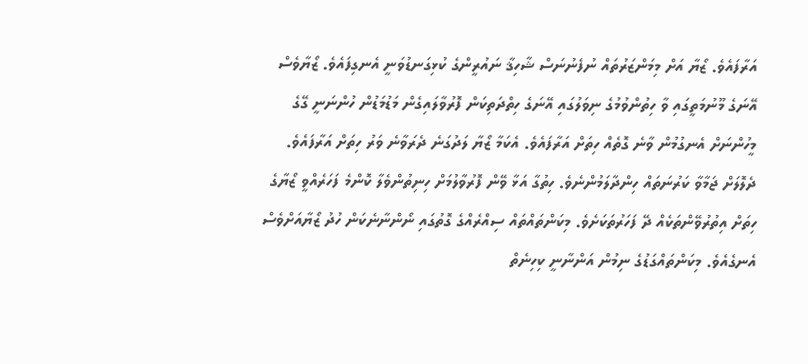އަރާފައެވެ. ޒޯޔާ އަށް މިމަންޒަރުތައް ނުފެނުނަސް ޝާހިޤާ ނައުރީންގެ ކުޅިގަނޑުވަނީ އެނގިފައެވެ. ޒޯޔާވެސް އޭނަގެ މޫނުމަތީގައި ވާ ހިތުންވުމުގެ ނިވަލުގައި އޭނަގެ ހިތްދަތިކަން ފޮރުވާލައިގެން މަޑުމަޑުން ހުންނަނީ ގޭގެ މީހުންނަށް އެނގުމުން ވާނެ ގޮތެއް ހިތަށް އަރާފައެވެ. އެކަމާ ޒޯޔާ ލަދުގަނެ ދެރަވާނެ ވަރު ހިތަށް އަރާފައެވެ. ދެލޮލަށް ޖަމާވާ ކަރުނަތައް ހިންދާލަމުންނެވެ. ހިތުގާ އަޅާ ވޭން ފޮރުވާލުމަށް ހިނިތުންވެލާ ކޮންމެ ފަހަރެއްވީ ޒޯޔާގެ ހިތަށް އިތުރުވޭންތަކެއް ދޭ ފަހަރުތަކަށެވެ. މިކަންތައްތައް ސިއްރެއްގެ ގޮތުގައި ނޯންނާނެކަން ހުދު ޒޯޔާއަށްވެސް އެނގެއެވެ. މިކަންތައްގަޑުގެ ނިމުން އަންނާނީ ކިހިނެތް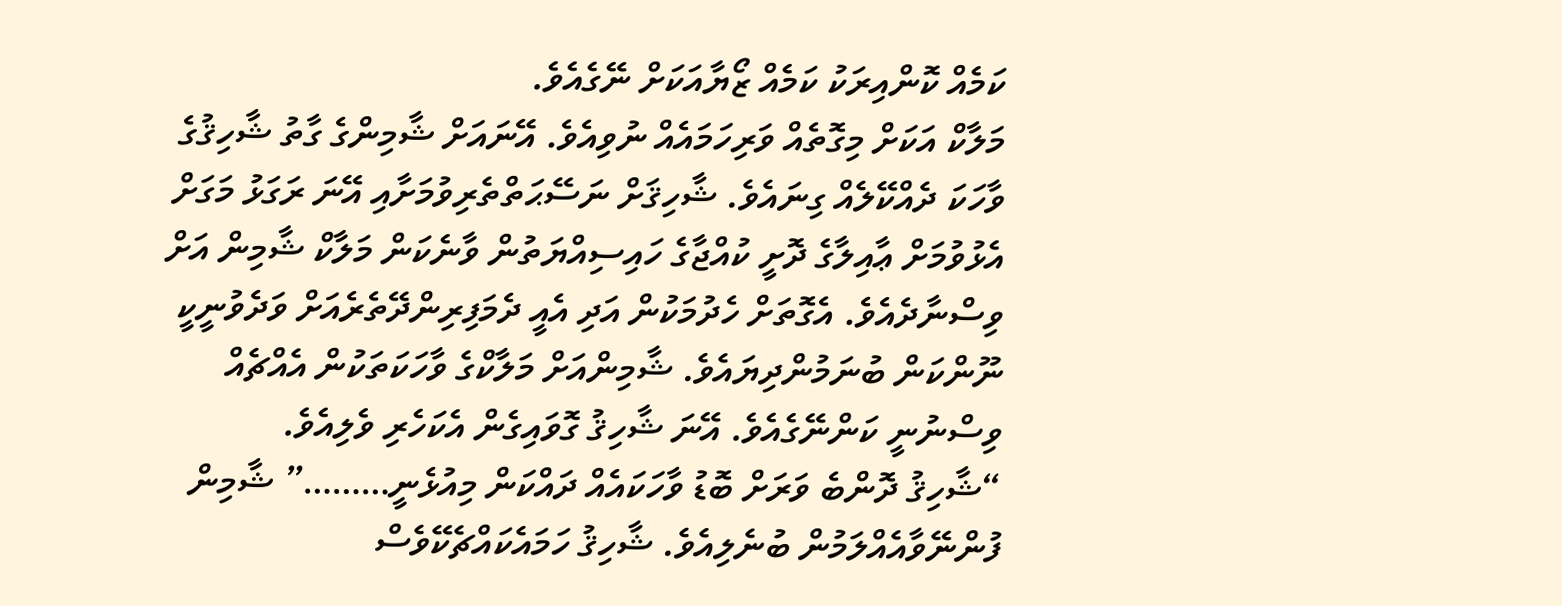ކަމެއް ކޮންއިރަކު ކަމެއް ޒޯޔާއަކަށް ނޭގެއެވެ.
މަލާކް އަކަށް މިގޮތެއް ވަރިހަމައެއް ނުވިއެވެ. އޭނައަށް ޝާމިންގެ ގާތު ޝާހިޤުގެ ވާހަކަ ދެއްކޭލެއް ގިނައެވެ. ޝާހިޤަށް ނަސޭޙަތްތެރިވުމަށާއި އޭނަ ރަގަޅު މަގަށް އެޅުވުމަށް ޢާއިލާގެ ދޮށީ ކުއްޖާގެ ހައިސިއްޔަތުން ވާނެކަން މަލާކް ޝާމިން އަށް ވިސްނާދެއެވެ. އެގޮތަށް ހެދުމަކުން އަދި އެއީ ދެމަފިރިންދޭތެރެއަށް ވަދެވުނީކީ ނޫންކަން ބުނަމުންދިޔައެވެ. ޝާމިންއަށް މަލާކްގެ ވާހަކަތަކުން އެއްޗެއް ވިސްނުނީ ކަންނޭގެއެވެ. އޭނަ ޝާހިޤު ގޮވައިގެން އެކަހެރި ވެލިއެވެ.
“ޝާހިޤު ދޮންބެ ވަރަށް ބޮޑު ވާހަކައެއް ދައްކަން މިއުޅެނީ………” ޝާމިން ފުންނޭވާއެއްލަމުން ބުނެލިއެވެ. ޝާހިޤު ހަމައެކައްޗެކޭވެސް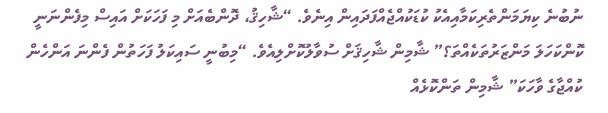ނުބުނެ ކިޔަމަންތެރިކަމާއިއެކު ކުޑަކުއްޖެއްފަދައިން އިނެވެ. “ޝާހިޤު، ދޮންބެއަށް މި ފަހަކަށް އައިސް މިފެންނަނީ ކޮންކަހަލަ މަންޒަރުތަކެއްތަ؟” ޝާމިން ޝާހިޤަށް ސުވާލުކޮށްލިއެވެ. “މިބުނީ ސައިކަލު ފަހަތުން ފެންނަ އަންހެން ކުއްޖާގެ ވާހަކަ” ޝާމިން ތަންކޮޅެއް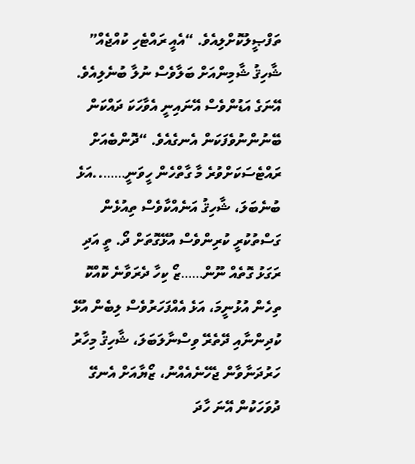ތަފްޞީލުކޮށްލިއެވެ. “އެއީ ރައްޓެހި ކުއްޖެއް” ޝާހިޤު ޝާމިންއަށް ބަލާވެސް ނުލާ ބުނެލިއެވެ. އޭނަގެ އަޑުންވެސް އޭނައިނީ އެވާހަކަ ދައްކަން ބޭނުންނުވެފަކަން އެނގެއެވެ. “ދޮންބެއަށް ރައްޓެސަކަށްވުރެ މާ ގާތްހެން ހީވަނީ……..އަޅެ ބުނެބަލަ، ޝާހިޤު އަނެއްކާވެސް ތިއުޅެން ގަސްތުކުރީ ކުރިންވެސް އުޅޭގޮތަށް ދޯ. ތީ އަދި ރަގަޅު ގޮތެއް ނޫން……ޒޯ ކިހާ ދެރަވާނެ ކޮއްކޮ ތިހެން އުޅުނީމަ، އަޅެ އެއްފަހަރުވެސް ލިބެން އުޅޭ ކުދިންނާއި ދޭތެރޭ ވިސްނާލަބަލަ، ޝާހިޤު މިހާރު ހަރުދަނާވާން ޖެހޭނެއެއްނު، ޒޯޔާއަށް އެނގޭ ދުވަހަކުން އޭނަ ހާދަ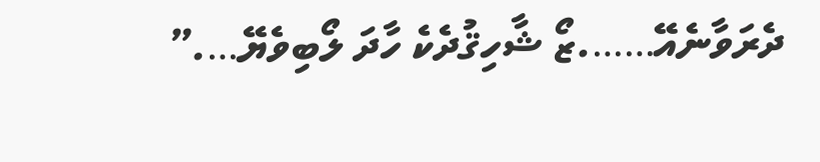ދެރަވާނެއޭ…….ޒޯ ޝާހިޤުދެކެ ހާދަ ލޯބިވެޔޭ….”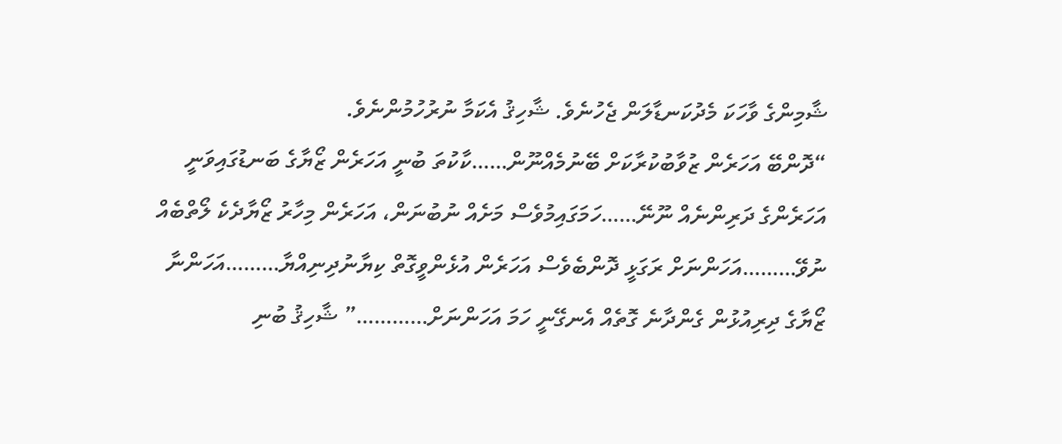ޝާމިންގެ ވާހަކަ މެދުކަނޑާލަން ޖެހުނެވެ. ޝާހިޤު އެކަމާ ނުރުހުމުންނެވެ.
“ދޮންބޭ އަހަރެން ޒުވާބުކުރާކަށް ބޭނުމެއްނޫން……ކާކުތަ ބުނީ އަހަރެން ޒޯޔާގެ ބަނޑުގައިވަނީ އަހަރެންގެ ދަރިންނެއް ނޫނޭ……ހަމަގައިމުވެސް މަށެއް ނުބުނަން، އަހަރެން މިހާރު ޒޯޔާދެކެ ލޯތްބެއް ނުވޭ………އަހަންނަށް ރަގަޅީ ދޮންބެވެސް އަހަރެން އުޅެންވީގޮތް ކިޔާނުދިނިއްޔާ………އަހަންނާ ޒޯޔާގެ ދިރިއުޅުން ގެންދާނެ ގޮތެއް އެނގޭނީ ހަމަ އަހަންނަށް…………” ޝާހިޤު ބުނި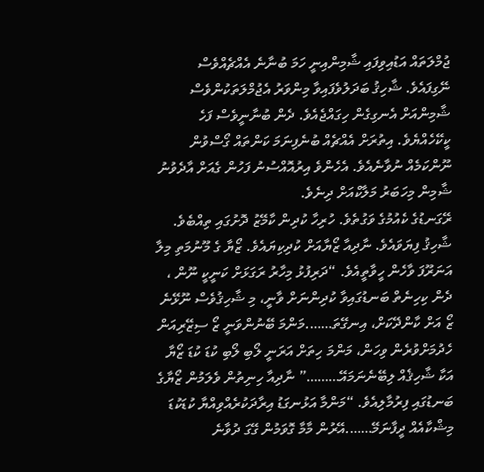ޖުމްލަތައް އަޑުއިވިފައި ޝާމިންއިނީ ހަމަ ބުނާނެ އެއްޗެއްވެސް ނޭގިފައެވެ. ޝާހިޤު ބަދަލުވެފައިވާ މިންވަރު އެޖުމްލަތަކުންވެސް ޝާމިންއަށް އެނގިގެން ހިގައްޖެއެވެ. ދެން ބުނާނީވެސް ފަހެ ކީކޭހެއްޔެވެ. އިތުރަށް އެއްޗެއް ބުނެފިނަމަ ކަންތައް ގޯސްވުން ނޫންކަމެއް ނުވާނެއެވެ. އެހެންވެ އިރުއޮއްސުނު ފަހުން ގެއަށް އާދެވުނު ޝާމިން މިހަބަރު މަލާކްއަށް ދިނެވެ.
ރޭގަނޑުގެ ކެއުމުގެ ވަގުތެވެ. ހުރިހާ ކުދިން ކާމޭޒު ދޮށުގައި ތިއްބެވެ. ޝާހިޤު ފިޔަވައެވެ. ނާދިއާ ޒޯޔާއަށް ކުދިކިޔައެވެ. ޒޯޔާ ގެ މޫނުމަތި މިލާ އަނަރޫފަ ވާހެން ހީވާތީއެވެ. “ދަރިފުޅު މިހާރު ރަގަޅަށް ކަނީކީ ނޫން ، ދެން ކިހިނެތް ބަނޑުގައިވާ ކުދިންނަށް ވާނީ، މި ޝާހިޤުވެސް ނޫޅޭނެ ޒޯ އަށް ކާންދޭކަށް، އިނގޭތަ…….މަންމަ ބޭނުންވަނީ ޒޯ ސިޒޭރިއަން ހެދުމަށްވުރެން ވިހަން، މަންމަ ހިތަށް އަރަނީ ލޯބި ލޯބި ކުޑަ ކުޑަ ޒޯޔާ އަކާ ޝާހިޤެއް ލިބޭނެނަމައޭ………” ނާދިއާ ހިނިތުން ވެލަމުން ޒޯޔާގެ ބަނޑުގައި ފިރުމާލިއެވެ. “މަންމާ އަޅުނގަޑު އިރާދަކުރެއްވިއްޔާ ކުޑަކުޑަ މިޝްކާއެއް ދީފާނަމޭ…….އޭރުން މާމާ ގޮވަމުން ގޭގަ ދުވާނެ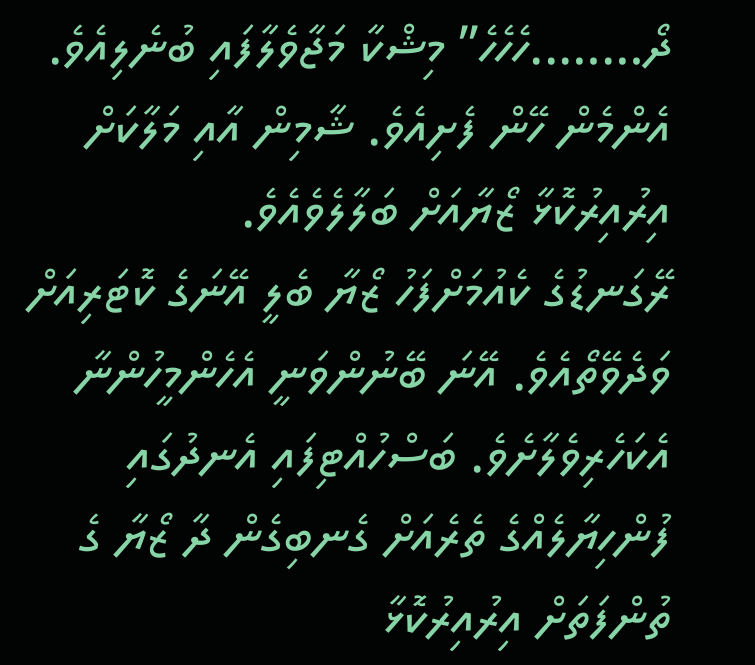ދޯ……..ހެހެހެ” މިޝްކާ މަޖާވެލާފައި ބުނެލިއެވެ. އެންމެން ހޭން ފެށިއެވެ. ޝާމިން އާއި މަލާކަށް އިރުއިރުކޮޅާ ޒޯޔާއަށް ބަލާލެވެއެވެ.
ރޭގަނޑުގެ ކެއުމަށްފަހު ޒޯޔާ ބެލީ އޭނަގެ ކޮޓަރިއަށް ވަދެވޭތޯއެވެ. އޭނަ ބޭނުންވަނީ އެހެންމީހުންނާ އެކަހެރިވެލާށެވެ. ބަސްހުއްޓިފައި އެނދުގައި ފުންހިޔާލެއްގެ ތެރެއަށް ގެނބިގެން ދާ ޒޯޔާ ގެ ތުންފަތަށް އިރުއިރުކޮޅާ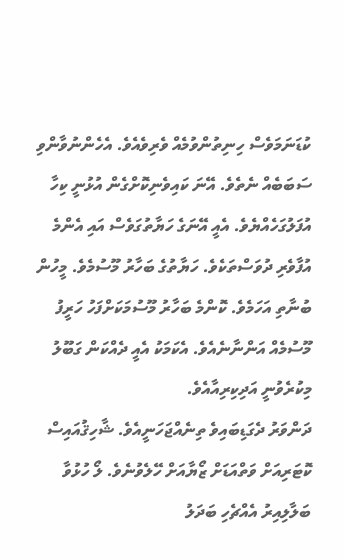ކުޑަނަމަވެސް ހިނިތުންވުމެއް ވެރިވެއެވެ. އެހެންނުވާންވި ސަބަބެއް ނެތެވެ. އޭނަ ކައިވެނިކޮށްގެން އުޅުނީ ކިހާ އުފަލުގަހެއްޔެވެ. އެއީ އޭނަގެ ހަޔާތުގަވެސް އައި އެންމެ އުފާވެރި ދުވަސްތަކެވެ. ހަޔާތުގެ ބަހާރު މޫސުމެވެ. މީހުން ބުނާތި އަހަމެވެ. ކޮންމެ ބަހާރު މޫސުމަކަށްފަހު ހަރީފު މޫސުމެއް އަންނާނެއެވެ. އެކަމަކު އެއީ ދެއްކަން ގަބޫލު މިކުރެވުނީ އަދިކިރިއާއެވެ.
ދަންވަރު ދެގަޑިބައިވެ ތިނެއްޖަހަނީއެވެ. ޝާހިޤުއައިސް ކޮޓަރިއަށް ވަތްއަޑަށް ޒޯޔާއަށް ހޭލެވުނެވެ. ލޯ ހުޅުވާ ބަލާލިއިރު އެއްޗެހި ބަދަލު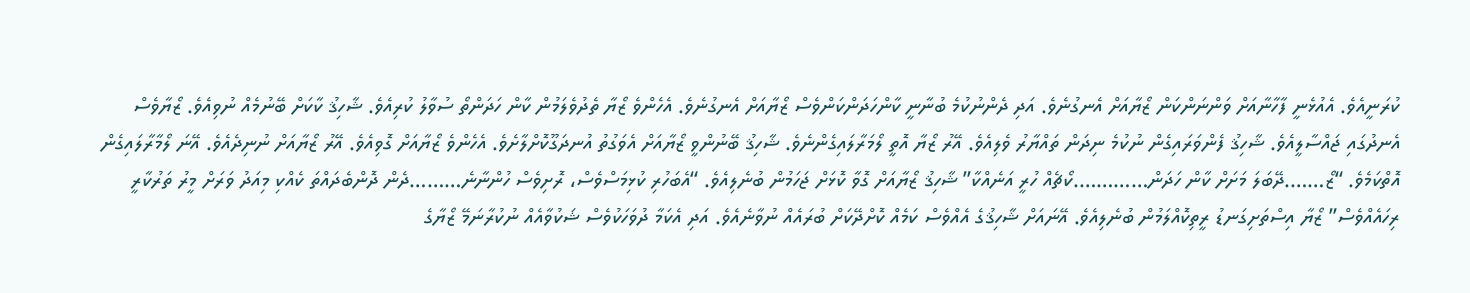ކުރަނީއެވެ. އެއުޅެނީ ފާހާނާއަށް ވަންނަންކަން ޒޯޔާއަށް އެނގުނެވެ. އަދި ދެންނުކުމެ ބުނާނީ ކާންހަދަންކަންވެސް ޒޯޔާއަށް އެނގުނެވެ. އެހެންވެ ޒޯޔާ ތެދުވެލަމުން ކާން ހަދަންތޯ ސުވާލު ކުރިއެވެ. ޝާހިޤު ކާކަށް ބޭނުމެއް ނުވިއެވެ. ޒޯޔާވެސް އެނދުގައި ޖައްސާލީއެވެ. ޝާހިޤު ފެންވަރައިގެން ނުކުމެ ނިދަން ތައްޔާރު ވެލިއެވެ. އޭރު ޒޯޔާ އޮތީ ލޯމަރާލައިގެންނެވެ. ޝާހިޤު ބޭނުންވީ ޒޯޔާއަށް އެވަގުތު އުނދަގޫކޮށްލާށެވެ. އެހެންވެ ޒޯޔާއަށް ގޮވިއެވެ. އޭރު ޒޯޔާއަށް ނުނިދެއެވެ. އޭނަ ލޯމާރާލައިގެން އޮތްކަމެވެ. “ޒޯ…….ދޭބަލަ މަށަށް ކާން ހަދަން………….ކޯޗެއް ހުރީ އަނެއްކާ” ޝާހިޤު ޒޯޔާއަށް ގޮވާ ކޮޅަށް ޖަހަމުން ބުނެލިއެވެ. “އެބަހުރި ކުޅިމަސްވެސް، ރޮށިވެސް ހުންނާނެ………ދެން ދޮންބެދައްތަ ކެއްކި މިއަދު ވަރަށް މީރު ތަރުކާރީ ރިހައެއްވެސް” ޒޯޔާ އިސްތަށިގަނޑު ރީތިކޮއްލަމުން ބުނެލިއެވެ. އޭނައަށް ޝާހިޤުގެ އެއްވެސް ކަމެއް ކޮށްދޭކަށް ބުރައެއް ނުވާނެއެވެ. އަދި އެކަމާ ދުވަހަކުވެސް ޝަކުވާއެއް ނުކުރާނަމޭ ޒޯޔާގެ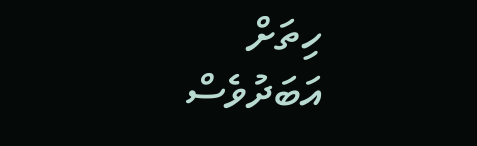ހިތަށް އަބަދުވެސް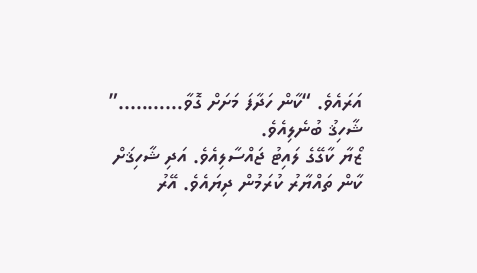އަރައެވެ. “ކާން ހަދާފަ މަށަށް ގޮވާ………..” ޝާހިޤު ބުނެލިއެވެ.
ޒޯޔާ ކާގޭގެ ލައިޓު ޖައްސާލިއެވެ. އަދި ޝާހިޤަށް ކާން ތައްޔާރު ކުރަމުން ދިޔައެވެ. އޭރު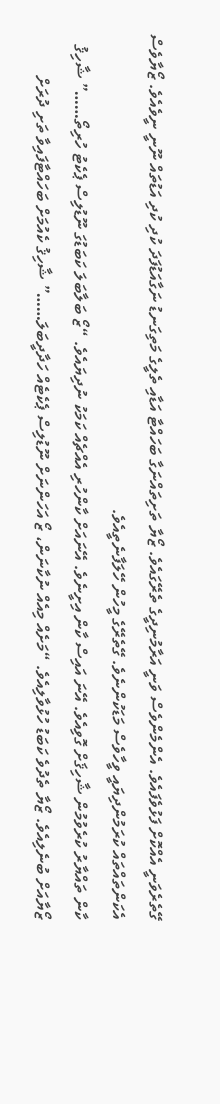ގޭތެރެވަނީ އެއްކޮށް ފަޅުވެފައެވެ. އެންމެންވެސް ވަނީ އަރާމުނިދީގެ ތެރޭގައެވެ. ޒޯޔާ ތަށިތައްނަގާ ބަހައްޓާ އަޑާއި ތެލީގެ މަތިގަނޑު ނަގާއަޑުފަދަ ކުދި ކުދި އަޑުތައް ނޫނީ ނީވެއެވެ. ޒޯޔާވެސް އެކަންތައްތައް ކުރަމުންދިޔައީ ވީހާވެސް މަޑަކުންނެވެ. ގޭތެރޭގެ މީހުން ހޭލަފާނެތީއެވެ.
ކާން ތައްޔާރު ކުރެވުމުން ޝާހިޤަށް ގޮވިއެވެ. އޭނަ އައިސް ކާން އިށީނެވެ. އޭނައަށް ކާންހުރި އެއްޗެއް ކަމަކު ނުދިޔައެވެ. “ޒޯ ބަލާބަލަ ކަބަޑުގަ ނޫޑުލިސް ޕެކެޓު ހުރިތޯ……” ޝާހިޤު ޒޯޔާއަށް ބުނެލިއެވެ. ޒޯޔާ ތެދުވެ ކަބަޑު ހުޅުވާލިއެވެ. “މަށެއް މިއެއް ނުކާނަން، ޒޯ އަހަންނަށް ނޫޑުލިސް ޕެކެޓެއް ހަދާދީބަލަ……” ޝާހިޤު ކެއުމަށް ބަހައްޓާފައިވާ ތަށި ދުރަށް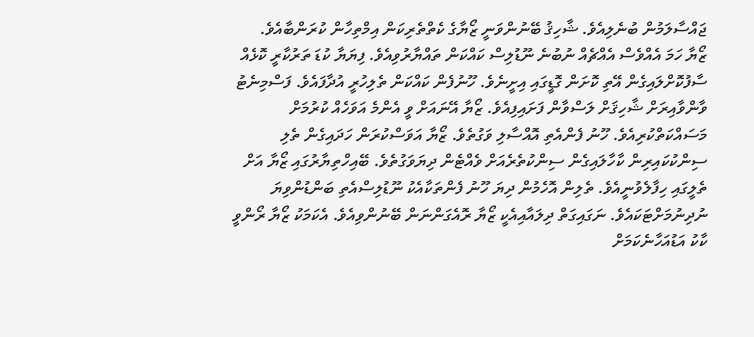ޖައްސާލަމުން ބުނެލިއެވެ. ޝާހިޤު ބޭނުންވަނީ ޒޯޔާގެ ކެތްތެރިކަން އިމްތިހާން ކުރަންބާއެވެ.
ޒޯޔާ ހަމަ އެއްވެސް އެއްޗެއް ނުބުނެ ނޫޑުލިސް ކައްކަން ތައްޔާރުވިއެވެ. ފިޔަޔާ ކުޑަ ތަރުކާރީ ކޮޅެއް ސާފުކޮށްލައިގެން އޭތި ކޮށަން ގޮޑީގައި އިށީނެވެ. ހޫނުފެން ކައްކަން ތެލިހުރީ އުދާފައެވެ. ފަސްމިނެޓު ވާންވާއިރަށް ޝާހިޤަށް ލަސްވާން ފަށައިފިއެވެ. ޒޯޔާ އޭނައަށް ވީ އެންމެ އަވަހެއް ކުރުމަށް މަސައްކަތްކުރިއެވެ. ހޫނު ފެންއެތި އޮއްސާލި ވަގުތެވެ. ޒޯޔާ އަވަސްކުރަން ހަދައިގެން ތެލި ސިންކުކައިރިން ކާހާލައިގެން ސިންކުތެރެއަށް ވެއްޓެން ދިޔަވަގުތެވެ. ބޭއިހްތިޔާރުގައި ޒޯޔާ އަށް ތެލީގައި ހިފާލެވުނީއެވެ. ތެލިން އޮހެމުން ދިޔަ ހޫނު ފެންތަކާއެކު ނޫޑުލިސްއެތި ބަންޑުންވިޔަ ނުދިނުމަށްޓަކައެވެ. ނަގައިގަތް ދިލައާއިއެކީ ޒޯޔާ ރޮއެގަންނަން ބޭނުންވިއެވެ. އެކަމަކު ޒޯޔާ ރޯންވީ ކާކު އަޑުއަހާނެކަމަށް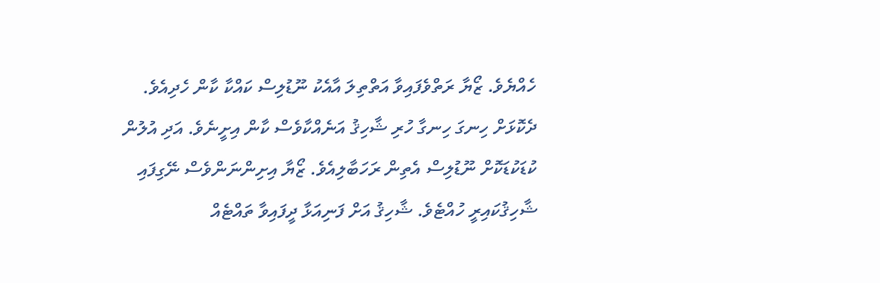ހެއްޔެވެ. ޒޯޔާ ރަތްވެފައިވާ އަތްތިލަ އާއެކު ނޫޑުލިސް ކައްކާ ކާން ހެދިއެވެ.
ދެކޮޅަށް ހިނގަ ހިނގާ ހުރި ޝާހިޤު އަނެއްކާވެސް ކާން އިށީނެވެ. އަދި އުލުން ކުޑަކުޑަކޮށް ނޫޑުލިސް އެތިން ރަހަބާލިއެވެ. ޒޯޔާ އިށިންނަންވެސް ނޭގިފައި ޝާހިޤުކައިރީ ހުއްޓެވެ. ޝާހިޤު އަށް ފަނިއަޅާ ދީފައިވާ ތައްޓެއް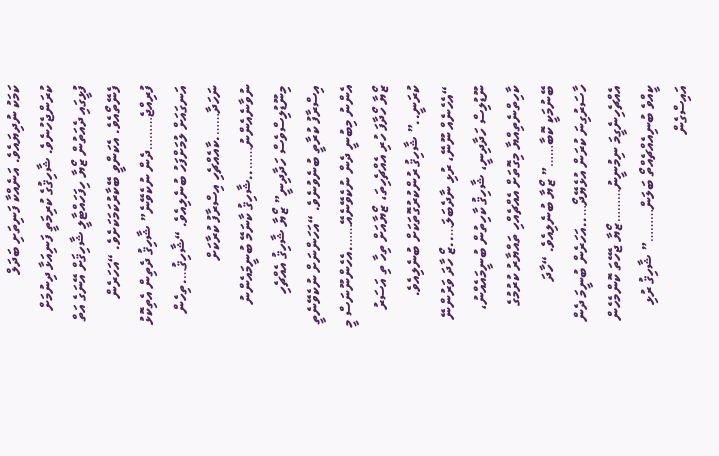ކަމަކު ނުދިޔައެވެ. އަނެއްކާ ފަނިތަށި ބަދަލް ކުރަންޖެހުނެވެ. ޝާހިޤުގެ ކުރިމަތީ ފަނިއަޅާ ދިނުމަށް ފުޅީގައި ދެއަތުން ޒޯޔާ ހިފަހައްޓާލީ ޝާހިޤަށް އޭނަގެ އަތް ފެނޭތޯއެވެ. އެކަންވީ ބޭކާރުކަމަކަށެވެ. “އަހަރެން ފުރިއްޖެ………ދެން ނުކެވޭނެ” ޝާހިޤު ދެތިން އެތިކޮޅު އަނގައަށް ލުމަށްފަހު ބުނެލިއެވެ. “ޝާހިޤު….ތިހެން ނަހަދާ…….ކާއެއްޗެހި އިސްރާފު ކުރާކަށް ނުވާނެއެންނު……..ޝާހިޤު ކާނަމޭ ބުނީމައެންނު މިނޫޑުލިސްވެސް ހަދާދިނީ” ޒޯޔާ ޝާހިޤު އެއްޗެހި އިސްރާފު ކުރާތީ ބުނެވުނެވެ. “އަހަންނަށް ނުކެވޭނެތީ އެންނު މިބުނީ ދެން ނުކެވޭނެއޭ…….އެހެންނޫނަސް މީ ޒޯޔާ ހޯދާފަ ހުރި އެއްޗެހިތަ، ޒޯޔާއަށް ތިހާ ތި އަސަރު ކުރަނީ..” ޝާހިޤު ރުންކުރުގޮތަކަށް ބުނެލިއެވެ. “އެހެނެއް ނޫނޭ، ރުޅި ނާދެބަލަ…..ޒޯ ހާދަ ވަރުންނޭ ނޫޑުލިސް ހަދާދިނީ، ޝާހިޤު ކާހިތުން ބުނީމައެއްނު، ކާހިތްނެތިއްޔާ މިގޮތަށް އެއްޗެއްހި ތައްޔާރު ކުރުމުގެ ބޭނުމަކީ ކޮބާ……” ޒޯޔާ ބުނެލިއެވެ. “ހާދަ ހާސަރުގިނަ ކުރަން އުޅެޔޭދޯ…..އަހަރެން ބުނީމަ ދެން އެއްޗެހިނެގީމަ ނިމުނީނު………ޒޯޔާ ޖެހޭތަ ކޮންމެހެން ކީއްވެ ބުނިއެއްޗެއްތޯ ބަލަން………” ޝާހިޤު ރުޅި އައިސްގެން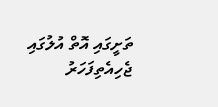ތަށީގައި އޮތް އުލުގައި ޖެހިއެތިފަހަރު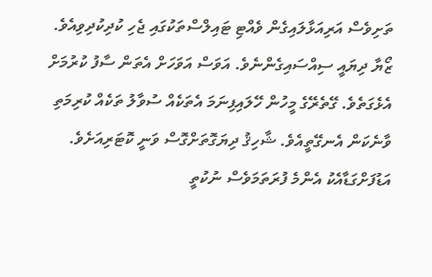ތަށިވެސް އަރިއަޅާލައިގެން ވެއްޓި ޓައިލްސްތަކުގައި ޖެހި ކުދިކުދިވިއެވެ. ޒޯޔާ ދިޔައީ ސިއްސައިގެންނެވެ. އަވަސް އަވަހަށް އެތަން ސާފު ކުރުމަށް އެޅެގަތެވެ. ގޭތެރޭގެ މީހުން ހޭލައިފިނަމަ އެތަކެއް ސުވާލު ތަކެއް ކުރިމަތި ވާނެކަން އެނގޭތީއެވެ. ޝާހިޤު ދިޔަގޮތަށްގޮސް ވަނީ ކޮޓަރިއަށެވެ.
އަޑުފަށްގަޑާއެކު އެންމެ ފުރަތަމަވެސް ނުކުތީ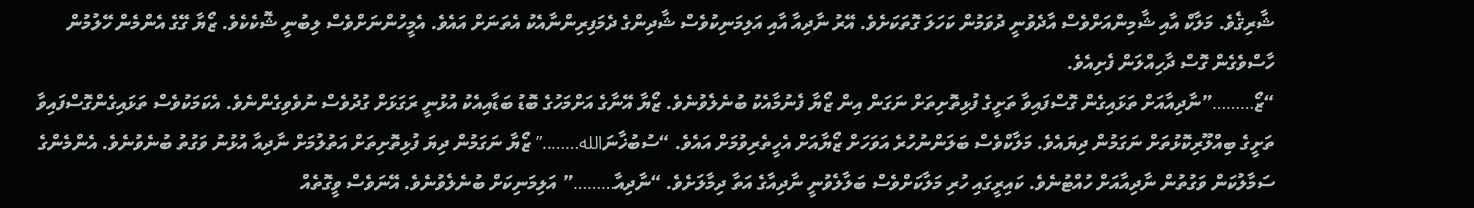ޝާރިޤެވެ. މަލާކް އާއި ޝާމިންއަށްވެސް އާދެވުނީ ދުވަމުން ކަހަލަ ގޮތަކަށެވެ. އޭރު ނާދިއާ އާއި އަލިމަނިކުވެސް ޝާދިންގެ ދެމަފިރިންނާއެކު އެތަނަށް އައެވެ. އެމީހުންނަށްވެސް ލިބުނީ ޝޮކެކެވެ. ޒޯޔާ ގޭގެ އެންމެން ހޭލުމުން ހާސްވެގެން ގޮސް ދާހިއްލަން ފެށިއެވެ.
“ޒޯ………”ނާދިއާއަށް ތަޅައިގެން ގޮސްފައިވާ ތަށީގެ ފުޅިތޮށިތަށް ނަގަން އިން ޒޯޔާ ފެނުމާއެކު ބުނެލެވުނެވެ. ޒޯޔާ އޭނާގެ އަށްމަހުގެ ބޮޑު ބަޑާއިއެކު އުޅުނީ ރަގަޅަށް ގުދުވެސް ނުވެވިގެންނެވެ. އެކަމަކުވެސް ތަޅައިގެންގޮސްފައިވާ ތަށީގެ ބިއްލޫރިކޮޅުތަށް ނަގަމުން ދިޔައެވެ. މަލާކްވެސް ބަލަންނުހުރެ އަވަހަށް ޒޯޔާއަށް އެހީތެރިވުމަށް އައެވެ. “ސުބުޚާނަالله……..” ޒޯޔާ ނަގަމުން ދިޔަ ފުޅިތޮށިތަށް އަތުލުމަށް ނާދިއާ އުޅުނު ވަގުތު ބުނެވުނެވެ. އެންމެންގެ ސަމާލުކަން ވަގުތުން ނާދިއާއަށް ހުއްޓުނެވެ. ކައިރީގައި ހުރި މަލާކަށްވެސް ބަލާލެވުނީ ނާދިއާގެ އަތާ ދިމާލަށެވެ. “ނާދިއާ………” އަލިމަނިކަށް ބުނެލެވުނެވެ. އޭނަވެސް ވީގޮތެއް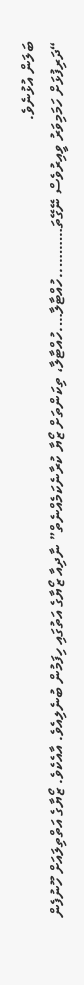ބަލަން އުޅުނެވެ.
“ދަރިފުޅަށް ހަމަމިވަރު ވީއިރުވެސް ނޭގޭތަ………..ހުއްޓާލާ….ހުއްޓާލާ، ތިކަންތަށް ޒޯޔާ ކުރާނެކަމެއްނެތް” ނާދިއާ ޒޯޔާގެ އަތުގައި ހިފަމުން ބުނެލިއެވެ. އާއެކެވެ. ޒޯޔާގެ އަތްތިލައަށް ހޫނުފެން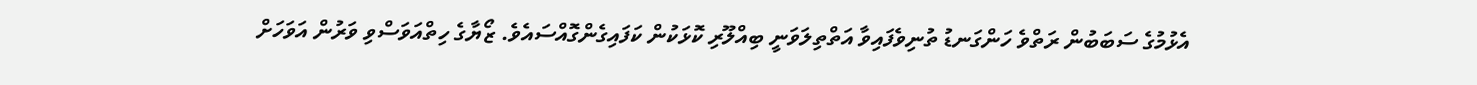އެޅުމުގެ ސަބަބުން ރަތްވެ ހަންގަނޑު ތުނިވެފައިވާ އަތްތިލަވަނީ ބިއްލޫރި ކޮޅަކުން ކަފައިގެންގޮއްސައެވެ. ޒޯޔާގެ ހިތްއަވަސްވި ވަރުން އަވަހަށް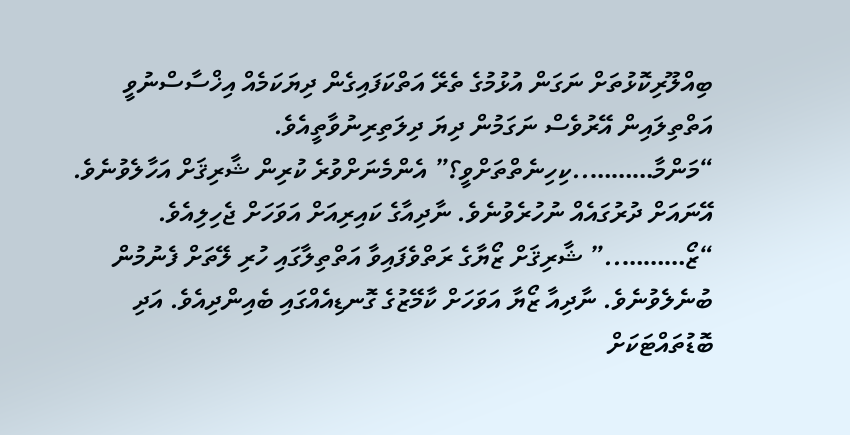ބިއްލޫރިކޮޅުތަށް ނަގަން އުޅުމުގެ ތެރޭ އަތްކަފައިގެން ދިޔަކަމެއް އިޚްސާސްނުވީ އަތްތިލައިން އޭރުވެސް ނަގަމުން ދިޔަ ދިލަތިރިނުވާތީއެވެ.
“މަންމާ………..ކިހިނެތްތަށްވީ؟” އެންމެނަށްވުރެ ކުރިން ޝާރިޤަށް އަހާލެވުނެވެ. އޭނައަށް ދުރުގައެއް ނުހުރެވުނެވެ. ނާދިއާގެ ކައިރިއަށް އަވަހަށް ޖެހިލިއެވެ. “ޒޯ………..” ޝާރިޤަށް ޒޯޔާގެ ރަތްވެފައިވާ އަތްތިލާގައި ހުރި ލޭތަށް ފެނުމުން ބުނެލެވުނެވެ. ނާދިއާ ޒޯޔާ އަވަހަށް ކާމޭޒުގެ ގޮނޑިއެއްގައި ބެއިންދިއެވެ. އަދި ބޮޑުތައްޓަކަށް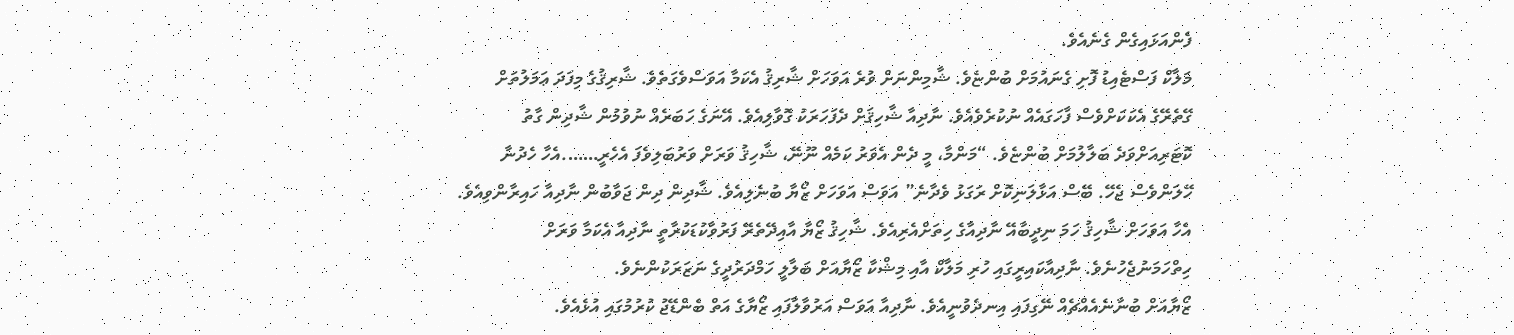ފެންއަޅައިގެން ގެނެއެވެ.
މަލާކް ފަސްޓެއިޑު ފޮށި ގެނައުމަށް ބުންޏެވެ. ޝާމިންނަށް ވުރެ އަވަހަށް ޝާރިޤު އެކަމާ އަވަސްވެގަތެވެ. ޝާރިޤުގެ މިފަދަ ޢަމަލުތަށް ގޭތެރޭގެ އެކަކަށްވެސް ފާހަގައެއް ނުކުރެވެއެވެ. ނާދިއާ ޝާހިޤަށް ދެފަހަރަކު ގޮވާލިއެވެ. އޭނަގެ ހަބަރެއް ނުވުމުން ޝާދިން ގާތު ކޮޓަރިއަށްވަދެ ބަލާލުމަށް ބުންޏެވެ. “މަންމާ، މީ ދެން އެވަރު ކަމެއް ނޫނޭ، ޝާހިޤު ވަރަށް ވަރުބަލިވެފަ އެހެރީ…….އެހާ ހެދުނާ ހޭލަންވެސް ޖެހޭ. ބޭސް އަޅާލަނިކޮށް ރަގަޅު ވެދާނެ” އަވަސް އަވަހަށް ޒޯޔާ ބުނެލިއެވެ. ޝާދިން ދިން ޖަވާބުން ނާދިއާ ހައިރާންވިއެވެ. އެހާ އަވަހަށް ޝާހިޤު ހަމަ ނިދީބާއޭ ނާދިއާގެ ހިތަށްއެރިއެވެ. ޝާހިޤު ޒޯޔާ އާއިދޭތެރޭ ފަރުވާކުޑަކުރާތީ ނާދިއާ އެކަމާ ވަރަށް ހިތްހަމަނުޖެހުނެވެ. ނާދިއާކައިރީގައި ހުރި މަލާކް އާއި މިޝްކާ ޒޯޔާއަށް ބަލާލީ ހަމްދަރުދީގެ ނަޒަރަކުންނެވެ.
ޒޯޔާއަށް ބުނާނެއެއްޗެއް ނޭގިފައި އިނދެވުނީއެވެ. ނާދިއާ އަވަސް އަރުވާލާފައި ޒޯޔާގެ އަތް ބެންޑޭޖު ކުރުމުގައި އުޅެއެވެ.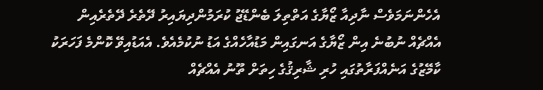އެހެންނަމަވެސް ނާދިއާ ޒޯޔާގެ އަތްތިލަ ބެންޑޭޖު ކުރަމުންދިޔައިރު ދޭތެރެ ދޭތެރެއިން އެއްޗެއް ނުބުނެ އިން ޒޯޔާގެ އަނގައިން މަޑުއާހެއްގެ އަޑު ނުކުމެއެވެ. އެއަޑުއިވޭ ކޮންމެ ފަހަރަކު ކާމޭޒުގެ އަނެއްފަރާތުގައި ހުރި ޝާރިޤުގެ ހިތަށް ތޫނު އެއްޗެއް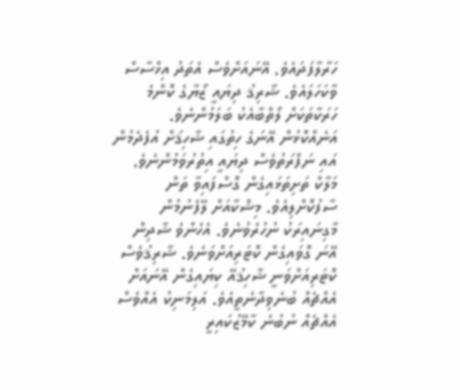ހަރާލާފަދައެވެ. އޭނައަށްވެސް އެތަދު އިޚްސާސް ވާކަހަލައެވެ. ޝާރިޤު ދިޔައީ ޒޯޔާގެ ކޮންމެ ހަރަކާތަކަށް ލޯތްބާއެކު ބަލަމުންނެވެ. އަނެއްކޮޅުން އޭނަގެ ހިތުގައި ޝާހިޤަށް އުފެދެމުން އައި ނަފްރަތުވެސް ދިޔައީ އިތުރުވަމުންނެވެ.
މަލާކް ތަށިތަޅައިގެން ގޮސްފައިވާ ތަން ސާފުކޮށްލިއެވެ. މިޝްކާއަށް ލޭފެނުމުން މާގިނައިރަކު ނުހުރެވުނެވެ. އެހެންވެ ޝާދިން އޭނަ ގޮވައިގެން ކޮޓަރިއަށްވަނެވެ. ޝާރިޤުވެސް ކޮޓަރިއަށްވަނީ ޝާހިޤުއޭ ކިޔައިގެން އޭނައަށް އެއްޗެއް ބުނެވިދާނެތީއެވެ. އަލިމަނިކު އެއްވެސް އެއްޗެއް ނުބުނެ ކާމޭޒުކައިރީ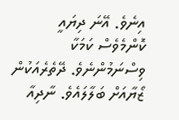އިނެވެ. އޭނަ ދިޔައީ ކޮންމެވެސް ކަމަކާ ވިސްނަމުންނެވެ. ދޭތެރެއަކުން ޒޯޔާއަށް ބަލާލައެވެ. ނާދިއާ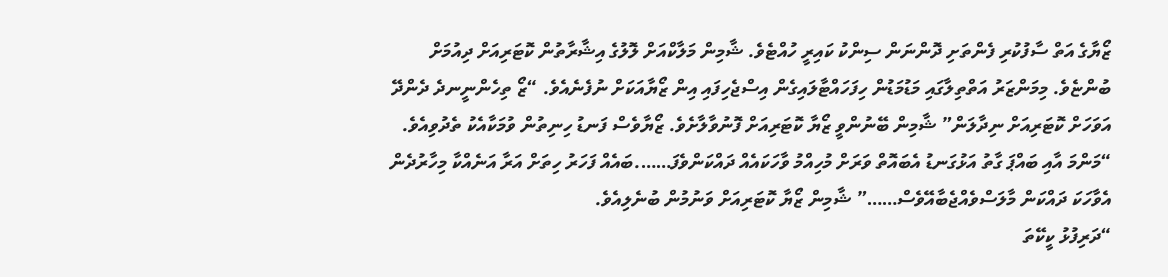ޒޯޔާގެ އަތް ސާފުކުރި ފެންތަށި ދޮންނަން ސިންކު ކައިރީ ހުއްޓެވެ. ޝާމިން މަލާކްއަށް ލޮލުގެ އިޝާރާތުން ކޮޓަރިއަށް ދިއުމަށް ބުންޏެވެ. މިމަންޒަރު އަތްތިލާގައި މަޑުމަޑުން ހިފަހައްޓާލައިގެން އިސްޖެހިފައި އިން ޒޯޔާއަކަށް ނުފެނެއެވެ. “ޒޯ ތިހެންނީނދެ ދެންދޭ އަވަހަށް ކޮޓަރިއަށް ނިދާލަން” ޝާމިން ބޭނުންވީ ޒޯޔާ ކޮޓަރިއަށް ފޮނުވާލާށެވެ. ޒޯޔާވެސް ފަނޑު ހިނިތުން ވުމަކާއެކު ތެދުވިއެވެ.
“މަންމަ އާއި ބައްޕަ ގާތު އަޅުގަނޑު އެބައޮތް ވަރަށް މުހިއްމު ވާހަކައެއް ދައްކަންވެފަ…….ބައެއް ފަހަރު ހިތަށް އަރާ އަނެއްކާ މިހާރުދެން އެވާހަކަ ދައްކަން މާލަސްވެއްޖެބާއޭވެސް……” ޝާމިން ޒޯޔާ ކޮޓަރިއަށް ވަނުމުން ބުނެލިއެވެ.
“ދަރިފުޅު ކީކޭތަ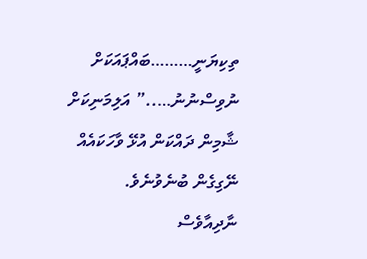ތިކިޔަނީ………ބައްޕައަކަށް ނުވިސްނުނު…..” އަލިމަނިކަށް ޝާމިން ދައްކަން އުޅޭ ވާހަކައެއް ނޭގިގެން ބުނެވުނެވެ. ނާދިއާވެސް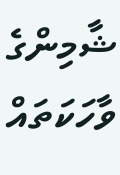ޝާމިންގެ ވާހަކަތައް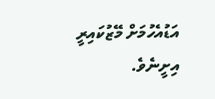އަޑުއެހުމަށް މޭޒުކައިރީ އިށީނެވެ.